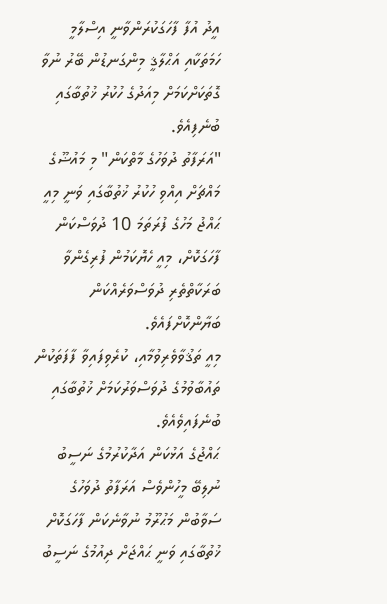އީދު އުފާ ފާހަގަކުރަންވާނީ އިސްލާމީ ހަމަތަކާއި އަޙްލާޤީ މިންގަނޑުން ބޭރު ނުވާ ގޮތަކަށްކަމަށް މިއަދުގެ ހުކުރު ޚުތުބާގައި ބުނެފިއެވެ.
"އަރަފާތު ދުވަހުގެ މާތްކަން" މި މައުޟޫގެ މައްޗަށް އިއްވި ހުކުރު ޚުތުބާގައި ވަނީ މިއީ ޙައްޖު މަހުގެ ފުރަތަމަ 10 ދުވަސްކަން ފާހަގަކޮށް، މިއީ ހެޔޮކަމުން ފުރިގެންވާ ބަރަކާތްތެރި ދުވަސްވަރެއްކަން ބަޔާންކޮށްފައެވެ.
މިއީ ތަޤުވާވެރިވުމާއި، ކުރެވިފައިވާ ފާފަތަކުން ތައުބާވުމުގެ ދުވަސްވަރުކަމަށް ޚުތުބާގައި ބުނެފައިވެއެވެ.
ޙައްޖުގެ އަޅުކަން އަދާކުރުމުގެ ނަސީބު ނުލިބޭ މީހުންވެސް އަރަފާތު ދުވަހުގެ ސަވާބުން މަޙުރޫމު ނުވާނެކަން ފާހަގަކޮށް ޚުތުބާގައި ވަނީ ޙައްޖަށް ދިއުމުގެ ނަސީބު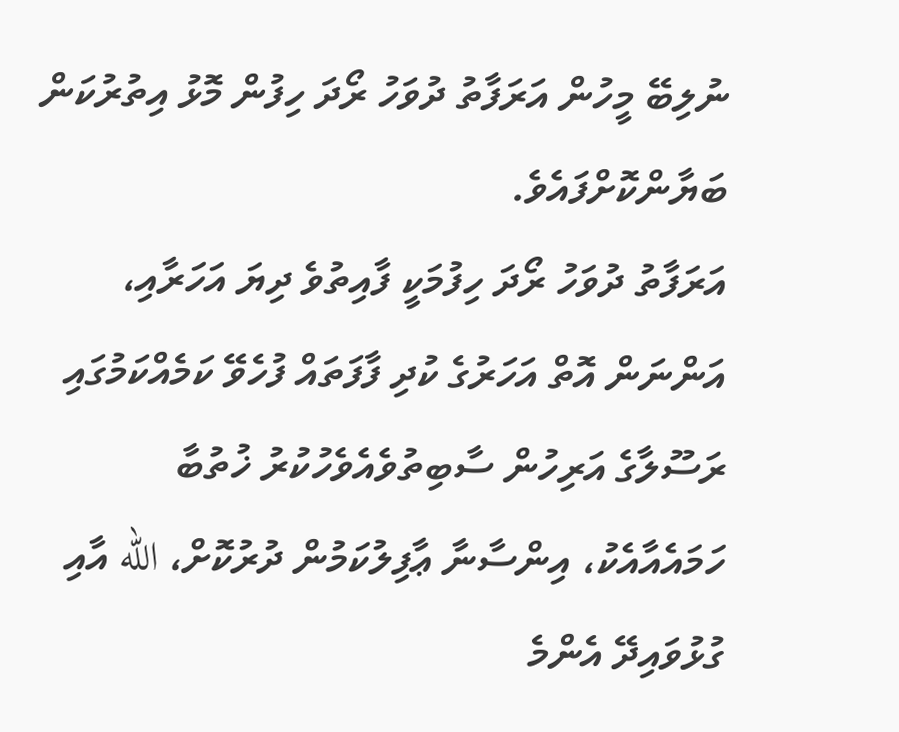ނުލިބޭ މީހުން އަރަފާތު ދުވަހު ރޯދަ ހިފުން މޮޅު އިތުރުކަން ބަޔާންކޮށްފައެވެ.
އަރަފާތު ދުވަހު ރޯދަ ހިފުމަކީ ފާއިތުވެ ދިޔަ އަހަރާއި، އަންނަން އޮތް އަހަރުގެ ކުދި ފާފަތައް ފުހެވޭ ކަމެއްކަމުގައި ރަސޫލާގެ އަރިހުން ސާބިތުވެއެވެހުކުރު ޚުތުބާ
ހަމައެއާއެކު، އިންސާނާ ޢާފިލުކަމުން ދުރުކޮށް، الله އާއި ގުޅުވައިދޭ އެންމެ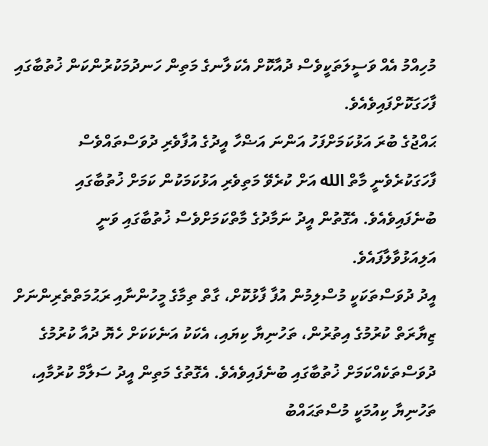މުހިއްމު އެއް ވަސީލަތަކީވެސް ދުއާކޮށް އެކަލާނގެ މަތިން ހަނދުމަކުރުންކަން ޚުތުބާގައި ފާހަގަކޮށްފައިވެއެވެ.
ޙައްޖުގެ ބުރަ އަޅުކަމަށްފަހު އަންނަ އަޟްހާ އީދުގެ އުފާވެރި ދުވަސްތައްވެސް ފާހަގަކުރެވެނީ މާތް الله އަށް ކުރެވޭ މަތިވެރި އަޅުކަމަކުން ކަމަށް ޚުތުބާގައި ބުނެފައިވެއެވެ. އެގޮތުން އީދު ނަމާދުގެ މާތްކަމަށްވެސް ޚުތުބާގައި ވަނީ އަލިއަޅުވާލާފައެވެ.
އީދު ދުވަސްތަކަކީ މުސްލިމުން އުފާ ފާޅުކޮށް، ގާތް ތިމާގެ މީހުންނާއި ރަޙުމަތްތެރިންނަށް ޒިޔާރަތް ކުރުމުގެ އިތުރުން، ތަހުނިޔާ ކިޔައި، އެކަކު އަނެކަކަށް ހެޔޮ ދުއާ ކުރުމުގެ ދުވަސްތަކެއްކަމަށް ޚުތުބާގައި ބުނެފައިވެއެވެ. އެގޮތުގެ މަތިން އީދު ސަލާމް ކުރުމާއި، ތަހުނިޔާ ކިއުމަކީ މުސްތަޙައްބު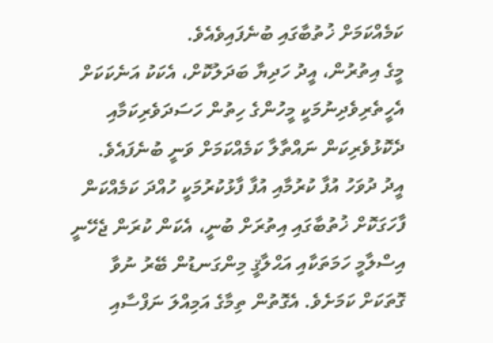ކަމެއްކަމަށް ޚުތުބާގައި ބުނެފައިވެއެވެ.
މީގެ އިތުރުން، އީދު ހަދިޔާ ބަދަލުކޮށް، އެކަކު އަނެކަކަށް އެހީތެރިވެދިނުމަކީ މީހުންގެ ހިތުން ހަސަދަވެރިކަމާއި ދެކޮޅުވެރިކަން ނައްތާލާ ކަމެއްކަމަށް ވަނީ ބުނެފައެވެ.
އީދު ދުވަހު އުފާ ކުރުމާއި އުފާ ފާޅުކުރުމަކީ ހުއްދަ ކަމެއްކަން ފާހަގަކޮށް ޚުތުބާގައި އިތުރަށް ބުނީ، އެކަން ކުރަން ޖެހޭނީ އިސްލާމީ ހަމަތަކާއި އަޙްލާޤީ މިންގަނޑުން ބޭރު ނުވާ ގޮތަކަށް ކަމަށެވެ. އެގޮތުން ތިމާގެ އަމިއްލަ ނަފްސާއި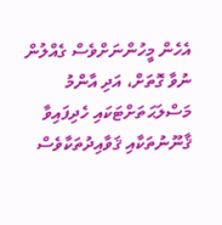އެހެން މީހުންނަށްވެސް ގެއްލުން ނުވާ ގޮތަށް، އަދި އާންމު މަސްލަޙަތަށްޓަކައި ހެދިފައިވާ ޤާނޫނުތަކާއި ޤަވާއިދުތަކާވެސް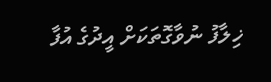ޚިލާފު ނުވާގޮތަކަށް އީދުގެ އުފާ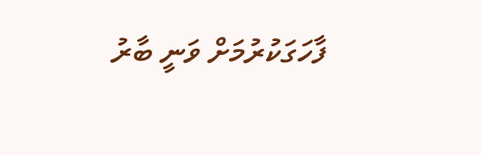ފާހަގަކުރުމަށް ވަނީ ބާރު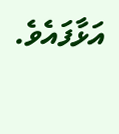އަޅާފައެވެ.